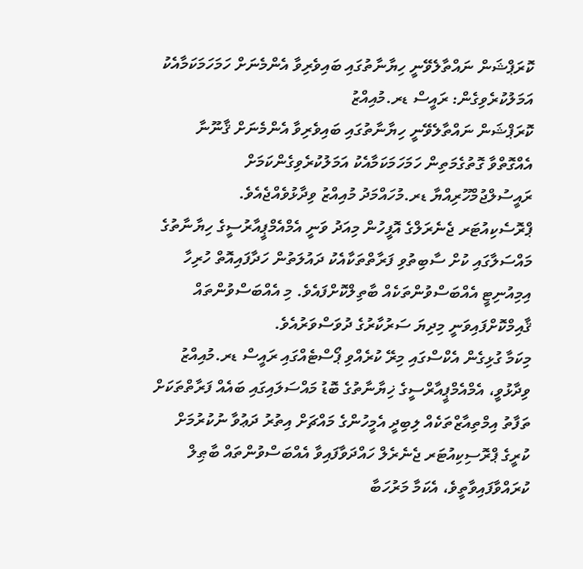ކޮރަޕްޝަން ނައްތާލެވޭނީ ހިޔާނާތުގައި ބައިވެރިވާ އެންމެނަށް ހަމަހަމަކަމާއެކު އަމަލުކުރެވިގެން: ރައީސް ޑރ.މުއިއްޒު
ކޮރަޕްޝަން ނައްތާލެވޭނީ ހިޔާނާތުގައި ބައިވެރިވާ އެންމެނަށް ޤާނޫނާ އެއްގޮތްވާ ގޮތުގެމަތިން ހަމަހަމަކަމާއެކު އަމަލުކުރެވިގެންކަމަށް ރައީސުލްޖުމްހޫރިއްޔާ ޑރ.މުހައްމަދު މުއިއްޒު ވިދާޅުވެއްޖެއެވެ.
ޕްރޮސެކިއުޓަރ ޖެނެރަލްގެ އޮފީހުން މިއަދު ވަނީ އެމްއެމްޕީއާރުސީގެ ހިޔާނާތުގެ މައްސަލާގައި ކުށް ސާބިތުވި ފަރާތްތަކާއެކު ދައުލަތުން ހަދާފައިއޮތް ހުރިހާ އިމިއުނިޓީ އެއްބަސްވުންތަކެއް ބާތިލްކޮށްފައެވެ. މި އެއްބަސްވުންތައް ޤާއިމްކޮށްފައިވަނީ މިދިޔަ ސަރުކާރުގެ ދުވަސްވަރުއެވެ.
މިކަމާ ގުޅިގެން އެކްސްގައި މިރޭ ކުރެއްވި ޕޯސްޓެއްގައި ރައީސް ޑރ.މުއިއްޒު ވިދާޅުވީ، އެމްއެމްޕީއާރްސީގެ ޚިޔާނާތުގެ ބޮޑު މައްސަލައިގައި ބައެއް ފަރާތްތަކަށް ތަފާތު އިމްތިއާޒްތަކެއް ލިބިދީ އެމީހުންގެ މައްޗަށް އިތުރު ދަޢުވާ ނުކުރުމަށް ކުރީގެ ޕްރޮސިކިއުޓަރ ޖެނެރެލް ހައްދަވާފައިވާ އެއްބަސްވުންތައް ބާޠިލް ކުރައްވާފައިވާތީވެ، އެކަމާ މަރުހަބާ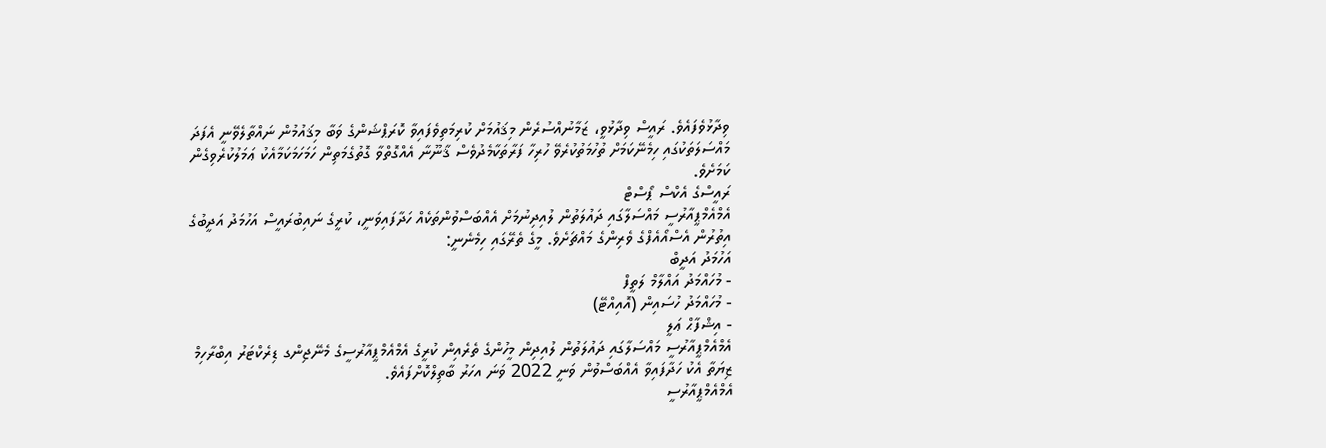ވިދާޅުވެފައެވެ. ރައީސް ވިދާޅުވީ، ޒަމާނުއްސުރެން މިޤައުމަށް ކުރިމަތިވެފައިވާ ކޮރަޕްޝަންގެ ވަބާ މިޤައުމުން ނައްތާލެވޭނީ އެފަދަ މައްސަލަތަކުގައި ހިމެނޭކަމަށް ތުހުމަތުކުރެވޭ ހުރިހާ ފަރާތަކާމެދުވެސް ޤާނޫނާ އެއްގޮތްވާ ގޮތުގެމަތިން ހަމަހަމަކަމާއެކު ޢަމަލުކުރެވިގެން ކަމަށެވެ.
ރައީސްގެ އެކްސް ޕޯސްޓް
އެމްއެމްޕީއާރުސީ މައްސަލާގައި ދައުލަތުން ލުއިދިނުމަށް އެއްބަސްވުންތަކެއް ހަދާފައިވަނީ، ކުރީގެ ނައިބުރައީސް އަހުމަދު އަދީބުގެ އިތުރުން އެސްއޯއެފްގެ ވެރިންގެ މައްޗަށެވެ. މީގެ ތެރޭގައި ހިމެނެނީ:
އަހުމަދު އަދީބް
- މުހައްމަދު އައްލާމް ލަތީފް
- މުހައްމަދު ހުސައިން (އޮއިއްޓޭ)
- އިޝްފާޙް ޢަލީ
އެމްއެމްޕީއާރުސީ މައްސަލާގައި ދައުލަތުން ލުއިދިން މީހުންގެ ތެރެއިން ކުރީގެ އެމްއެމްޕީއާރުސީގެ މެނޭޖިންގ ޑިރެކްޓަރު އިބްރާހިމް ޒިޔަތާ އެކު ހަދާފައިވާ އެއްބަސްވުން ވަނީ 2022 ވަނަ އހަރު ބާތިލްކޮށްފައެވެ.
އެމްއެމްޕީއާރުސީ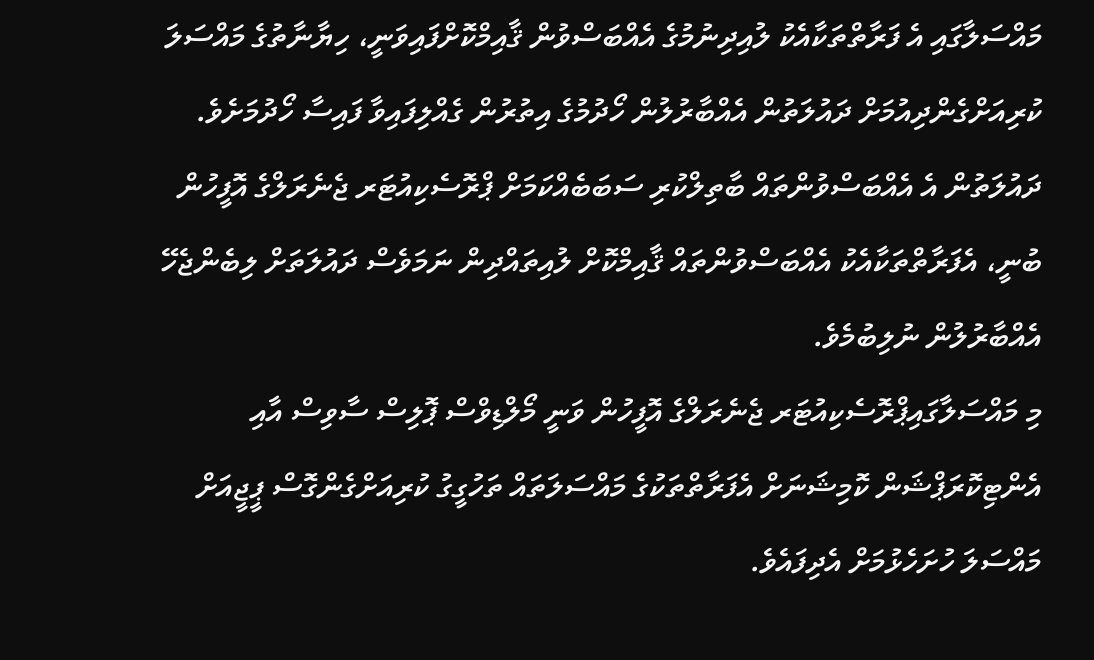މައްސަލާގައި އެ ފަރާތްތަކާއެކު ލުއިދިނުމުގެ އެއްބަސްވުން ޤާއިމްކޮށްފައިވަނީ، ހިޔާނާތުގެ މައްސަލަ ކުރިއަށްގެންދިއުމަށް ދައުލަތުން އެއްބާރުލުން ހޯދުމުގެ އިތުރުން ގެއްލިފައިވާ ފައިސާ ހޯދުމަށެވެ. ދައުލަތުން އެ އެއްބަސްވުންތައް ބާތިލްކުރި ސަބަބެއްކަމަށް ޕްރޮސެކިއުޓަރ ޖެނެރަލްގެ އޮފީހުން ބުނީ، އެފަރާތްތަކާއެކު އެއްބަސްވުންތައް ޤާއިމްކޮށް ލުއިތައްދިން ނަމަވެސް ދައުލަތަށް ލިބެންޖެހޭ އެއްބާރުލުން ނުލިބުމެވެ.
މި މައްސަލާގައިޕްރޮސެކިއުޓަރ ޖެނެރަލްގެ އޮފީހުން ވަނީ މޯލްޑިވްސް ޕޮލިސް ސާވިސް އާއި އެންޓިކޮރަޕްޝަން ކޮމިޝަނަށް އެފަރާތްތަކުގެ މައްސަލަތައް ތަހުގީގު ކުރިއަށްގެންގޮސް ޕީޖީއަށް މައްސަލަ ހުށަހެޅުމަށް އެދިފައެވެ.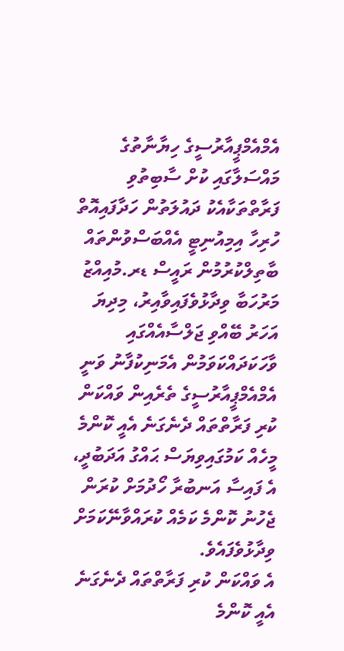އެމްއެމްޕީއާރުސީގެ ހިޔާނާތުގެ މައްސަލާގައި ކުށް ސާބިތުވި ފަރާތްތަކާއެކު ދައުލަތުން ހަދާފައިއޮތް ހުރިހާ އިމިއުނިޓީ އެއްބަސްވުންތައް ބާތިލްކުރުމުން ރައީސް ޑރ.މުއިއްޒު މަރުހަބާ ވިދާޅުވެފައިވާއިރު، މިދިޔަ އަހަރު ބޭއްވި ޖަލްސާއެއްގައި ވާހަކަދައްކަވަމުން އެމަނިކުފާނު ވަނީ އެމްއެމްޕީއާރުސީގެ ތެރެއިން ވައްކަން ކުރި ފަރާތްތައް ދެނެގަނެ އެއީ ކޮންމެ މީހެއް ކަމުގައިވިޔަސް ޙައްގު އަދަބުދީ، އެ ފައިސާ އަނބުރާ ހޯދުމަށް ކުރަން ޖެހުނު ކޮންމެ ކަމެއް ކުރައްވާނޭކަމަށް ވިދާޅުވެފައެވެ.
އެ ވައްކަން ކުރި ފަރާތްތައް ދެނެގަނެ އެއީ ކޮންމެ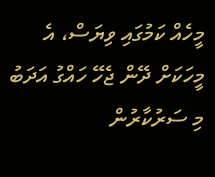މީހެއް ކަމުގައި ވިޔަސް، އެ މީހަކަށް ދޭން ޖެހޭ ހައްގު އަދަބު މި ސަރުކާރުން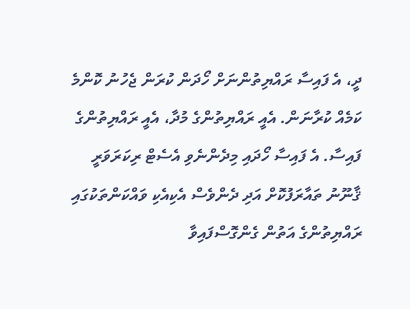ދީ، އެ ފައިސާ ރައްޔިތުންނަށް ހޯދަން ކުރަން ޖެހުނު ކޮންމެ ކަމެއް ކުރާނަން. އެއީ ރައްޔިތުންގެ މުދާ، އެއީ ރައްޔިތުންގެ ފައިސާ. އެ ފައިސާ ހޯދައި މިދެންނެވި އެސެޓް ރިކަރަވަރީ ޤާނޫނު ތައާރަފުކޮށް އަދި ދެންވެސް އެކިއެކި ވައްކަންތަކުގައި ރައްޔިތުންގެ އަތުން ގެންގޮސްފައިވާ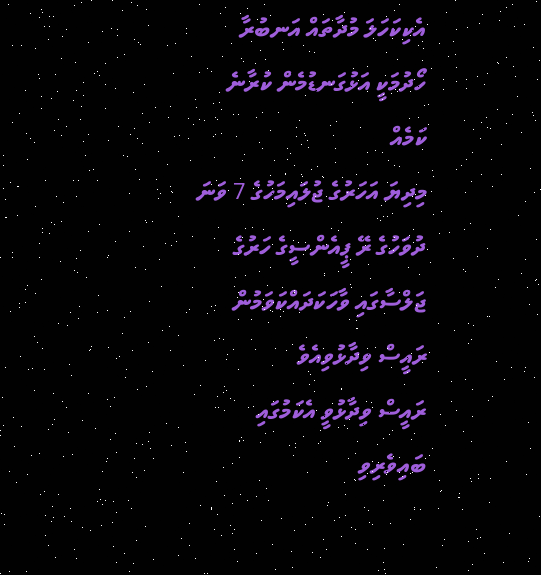އެކިކަހަލަ މުދާތައް އަނބުރާ ހޯދުމަކީ އަޅުގަނޑުމެން ކުރާނެ ކަމެއް
މިދިޔަ އަހަރުގެ ޖުލައިމަހުގެ 7 ވަނަ ދުވަހުގެ ރޭ ޕީއެންސީގެ ހަރުގެ ޖަލްސާގައި ވާހަކަދައްކަވަމުން ރައީސް ވިދާޅުވިއެވެ
ރައީސް ވިދާޅުވީ އެކަމުގައި ބައިވެރިވި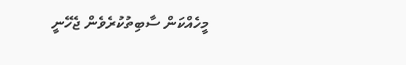މީހެއްކަން ސާބިތުކުރެވެން ޖެހޭނީ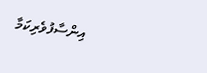އިންސާފުވެރިކަމާ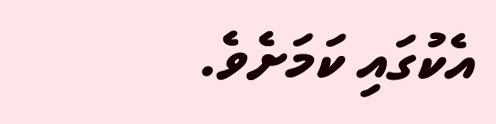އެކުގައި ކަމަށެވެ.